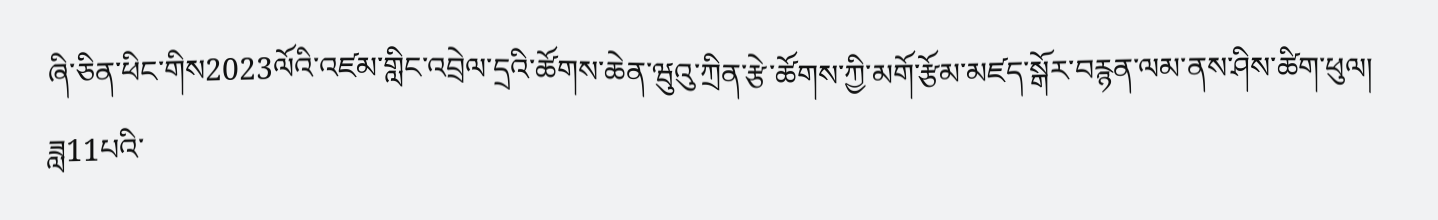ཞི་ཅིན་ཕིང་གིས2023ལོའི་འཛམ་གླིང་འབྲེལ་དྲའི་ཚོགས་ཆེན་ཝུའུ་ཀྲིན་རྩེ་ཚོགས་ཀྱི་མགོ་རྩོམ་མཛད་སྒོར་བརྙན་ལམ་ནས་ཤིས་ཚིག་ཕུལ།
ཟླ11པའི་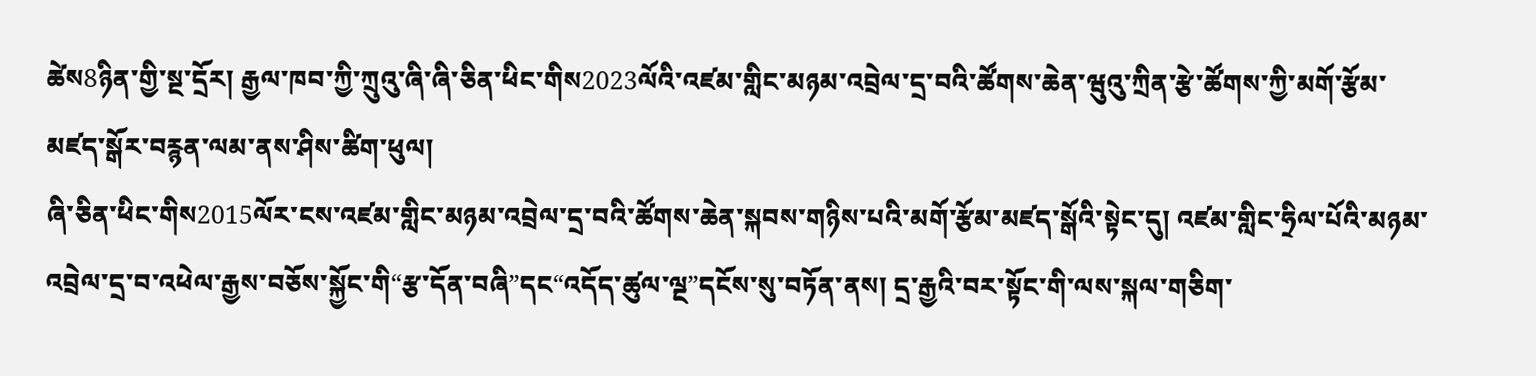ཚེས8ཉིན་གྱི་སྔ་དྲོར། རྒྱལ་ཁབ་ཀྱི་ཀྲུའུ་ཞི་ཞི་ཅིན་ཕིང་གིས2023ལོའི་འཛམ་གླིང་མཉམ་འབྲེལ་དྲ་བའི་ཚོགས་ཆེན་ཝུའུ་ཀྲིན་རྩེ་ཚོགས་ཀྱི་མགོ་རྩོམ་མཛད་སྒོར་བརྙན་ལམ་ནས་ཤིས་ཚིག་ཕུལ།
ཞི་ཅིན་ཕིང་གིས2015ལོར་ངས་འཛམ་གླིང་མཉམ་འབྲེལ་དྲ་བའི་ཚོགས་ཆེན་སྐབས་གཉིས་པའི་མགོ་རྩོམ་མཛད་སྒོའི་སྟེང་དུ། འཛམ་གླིང་ཧྲིལ་པོའི་མཉམ་འབྲེལ་དྲ་བ་འཕེལ་རྒྱས་བཅོས་སྐྱོང་གི“རྩ་དོན་བཞི”དང“འདོད་ཚུལ་ལྔ”དངོས་སུ་བཏོན་ནས། དྲ་རྒྱའི་བར་སྟོང་གི་ལས་སྐལ་གཅིག་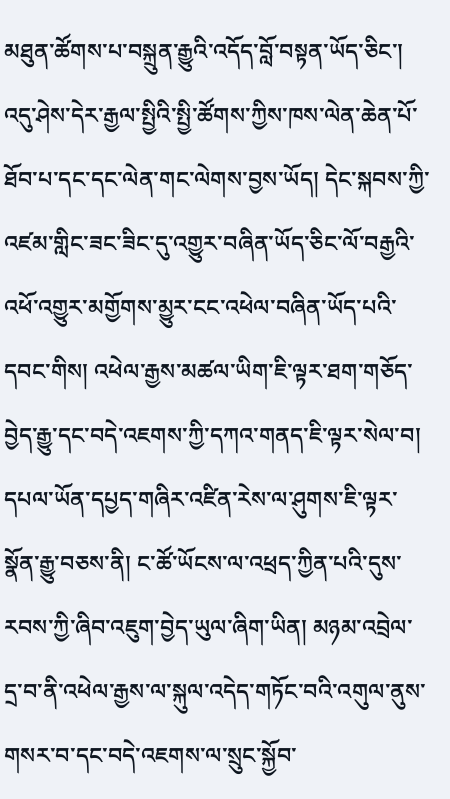མཐུན་ཚོགས་པ་བསྐྲུན་རྒྱུའི་འདོད་བློ་བསྟན་ཡོད་ཅིང་། འདུ་ཤེས་དེར་རྒྱལ་སྤྱིའི་སྤྱི་ཚོགས་ཀྱིས་ཁས་ལེན་ཆེན་པོ་ཐོབ་པ་དང་དང་ལེན་གང་ལེགས་བྱས་ཡོད། དེང་སྐབས་ཀྱི་འཛམ་གླིང་ཟང་ཟིང་དུ་འགྱུར་བཞིན་ཡོད་ཅིང་ལོ་བརྒྱའི་འཕོ་འགྱུར་མགྱོགས་མྱུར་ངང་འཕེལ་བཞིན་ཡོད་པའི་དབང་གིས། འཕེལ་རྒྱས་མཚལ་ཡིག་ཇི་ལྟར་ཐག་གཅོད་བྱེད་རྒྱུ་དང་བདེ་འཇགས་ཀྱི་དཀའ་གནད་ཇི་ལྟར་སེལ་བ། དཔལ་ཡོན་དཔྱད་གཞིར་འཛིན་རེས་ལ་ཤུགས་ཇི་ལྟར་སྣོན་རྒྱུ་བཅས་ནི། ང་ཚོ་ཡོངས་ལ་འཕྲད་ཀྱིན་པའི་དུས་རབས་ཀྱི་ཞིབ་འཇུག་བྱེད་ཡུལ་ཞིག་ཡིན། མཉམ་འབྲེལ་དྲ་བ་ནི་འཕེལ་རྒྱས་ལ་སྐུལ་འདེད་གཏོང་བའི་འགུལ་ནུས་གསར་བ་དང་བདེ་འཇགས་ལ་སྲུང་སྐྱོབ་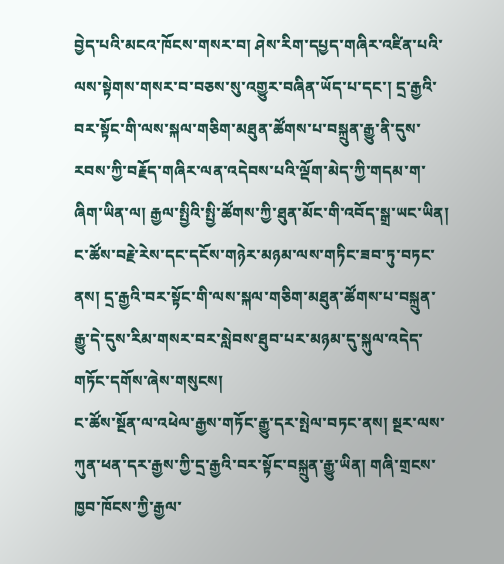བྱེད་པའི་མངའ་ཁོངས་གསར་བ། ཤེས་རིག་དཔྱད་གཞིར་འཛིན་པའི་ལས་སྟེགས་གསར་བ་བཅས་སུ་འགྱུར་བཞིན་ཡོད་པ་དང་། དྲ་རྒྱའི་བར་སྟོང་གི་ལས་སྐལ་གཅིག་མཐུན་ཚོགས་པ་བསྐྲུན་རྒྱུ་ནི་དུས་རབས་ཀྱི་བརྗོད་གཞིར་ལན་འདེབས་པའི་ལྡོག་མེད་ཀྱི་གདམ་ག་ཞིག་ཡིན་ལ། རྒྱལ་སྤྱིའི་སྤྱི་ཚོགས་ཀྱི་ཐུན་མོང་གི་འབོད་སྒྲ་ཡང་ཡིན། ང་ཚོས་བརྗེ་རེས་དང་དངོས་གཉེར་མཉམ་ལས་གཏིང་ཟབ་ཏུ་བཏང་ནས། དྲ་རྒྱའི་བར་སྟོང་གི་ལས་སྐལ་གཅིག་མཐུན་ཚོགས་པ་བསྐྲུན་རྒྱུ་དེ་དུས་རིམ་གསར་བར་སླེབས་ཐུབ་པར་མཉམ་དུ་སྐུལ་འདེད་གཏོང་དགོས་ཞེས་གསུངས།
ང་ཚོས་སྔོན་ལ་འཕེལ་རྒྱས་གཏོང་རྒྱུ་དར་སྤེལ་བཏང་ནས། སྔར་ལས་ཀུན་ཕན་དར་རྒྱས་ཀྱི་དྲ་རྒྱའི་བར་སྟོང་བསྐྲུན་རྒྱུ་ཡིན། གཞི་གྲངས་ཁྱབ་ཁོངས་ཀྱི་རྒྱལ་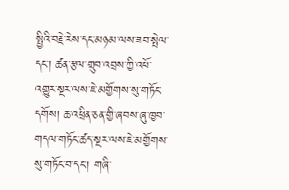སྤྱིའི་བརྗེ་རེས་དང་མཉམ་ལས་ཟབ་སྤེལ་དང་། ཚན་རྩལ་གྲུབ་འབྲས་ཀྱི་འཕོ་འགྱུར་སྔར་ལས་ཇེ་མགྱོགས་སུ་གཏོང་དགོས། ཆ་འཕྲིན་ཅན་གྱི་ཞབས་ཞུ་ཁྱབ་གདལ་གཏོང་ཚད་སྔར་ལས་ཇེ་མགྱོགས་སུ་གཏོང་བ་དང་། གཞི་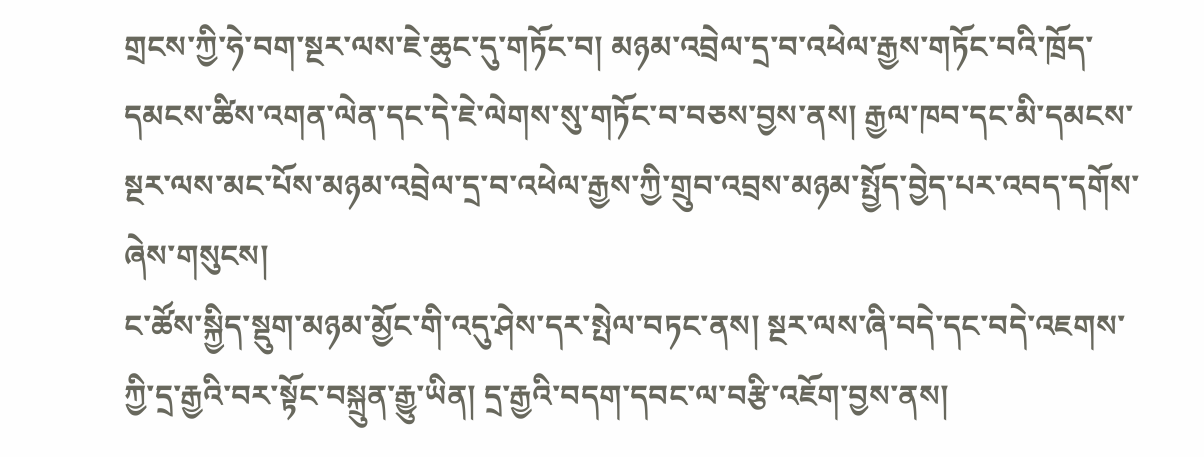གྲངས་ཀྱི་ཧེ་བག་སྔར་ལས་ཇེ་ཆུང་དུ་གཏོང་བ། མཉམ་འབྲེལ་དྲ་བ་འཕེལ་རྒྱས་གཏོང་བའི་ཁྲོད་དམངས་ཚིས་འགན་ལེན་དང་དེ་ཇེ་ལེགས་སུ་གཏོང་བ་བཅས་བྱས་ནས། རྒྱལ་ཁབ་དང་མི་དམངས་སྔར་ལས་མང་པོས་མཉམ་འབྲེལ་དྲ་བ་འཕེལ་རྒྱས་ཀྱི་གྲུབ་འབྲས་མཉམ་སྤྱོད་བྱེད་པར་འབད་དགོས་ཞེས་གསུངས།
ང་ཚོས་སྐྱིད་སྡུག་མཉམ་མྱོང་གི་འདུ་ཤེས་དར་སྤེལ་བཏང་ནས། སྔར་ལས་ཞི་བདེ་དང་བདེ་འཇགས་ཀྱི་དྲ་རྒྱའི་བར་སྟོང་བསྐྲུན་རྒྱུ་ཡིན། དྲ་རྒྱའི་བདག་དབང་ལ་བརྩི་འཇོག་བྱས་ནས།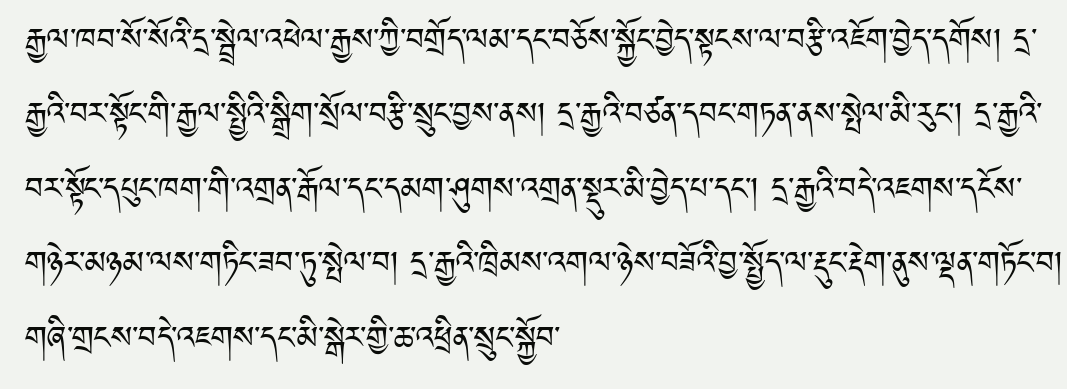རྒྱལ་ཁབ་སོ་སོའི་དྲ་སྦྲེལ་འཕེལ་རྒྱས་ཀྱི་བགྲོད་ལམ་དང་བཅོས་སྐྱོང་བྱེད་སྟངས་ལ་བརྩི་འཇོག་བྱེད་དགོས། དྲ་རྒྱའི་བར་སྟོང་གི་རྒྱལ་སྤྱིའི་སྒྲིག་སྲོལ་བརྩི་སྲུང་བྱས་ནས། དྲ་རྒྱའི་བཙན་དབང་གཏན་ནས་སྤེལ་མི་རུང་། དྲ་རྒྱའི་བར་སྟོང་དཔུང་ཁག་གི་འགྲན་རྒོལ་དང་དམག་ཤུགས་འགྲན་སྡུར་མི་བྱེད་པ་དང་། དྲ་རྒྱའི་བདེ་འཇགས་དངོས་གཉེར་མཉམ་ལས་གཏིང་ཟབ་ཏུ་སྤེལ་བ། དྲ་རྒྱའི་ཁྲིམས་འགལ་ཉེས་བཟོའི་བྱ་སྤྱོད་ལ་རྡུང་རྡེག་ནུས་ལྡན་གཏོང་བ། གཞི་གྲངས་བདེ་འཇགས་དང་མི་སྒེར་གྱི་ཆ་འཕྲིན་སྲུང་སྐྱོབ་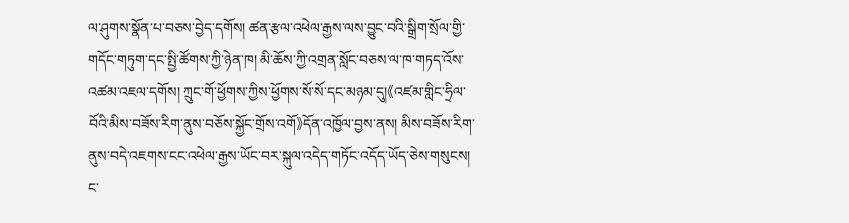ལ་ཤུགས་སྣོན་པ་བཅས་བྱེད་དགོས། ཚན་རྩལ་འཕེལ་རྒྱས་ལས་བྱུང་བའི་སྒྲིག་སྲོལ་གྱི་གདོང་གཏུག་དང་སྤྱི་ཚོགས་ཀྱི་ཉེན་ཁ། མི་ཆོས་ཀྱི་འགྲན་སློང་བཅས་ལ་ཁ་གཏད་འོས་འཚམ་འཇལ་དགོས། ཀྲུང་གོ་ཕྱོགས་ཀྱིས་ཕྱོགས་སོ་སོ་དང་མཉམ་དུ།《འཛམ་གླིང་ཧྲིལ་བོའི་མིས་བཟོས་རིག་ནུས་བཅོས་སྐྱོང་གྲོས་འགོ》དོན་འཁྱོལ་བྱས་ནས། མིས་བཟོས་རིག་ནུས་བདེ་འཇགས་ངང་འཕེལ་རྒྱས་ཡོང་བར་སྐུལ་འདེད་གཏོང་འདོད་ཡོད་ཅེས་གསུངས།
ང་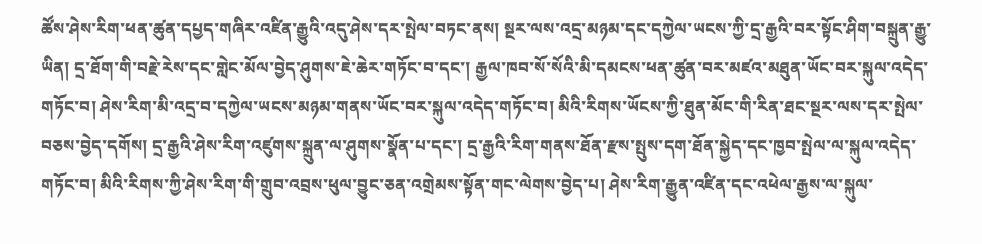ཚོས་ཤེས་རིག་ཕན་ཚུན་དཔྱད་གཞིར་འཛིན་རྒྱུའི་འདུ་ཤེས་དར་སྤེལ་བཏང་ནས། སྔར་ལས་འདྲ་མཉམ་དང་དཀྱེལ་ཡངས་ཀྱི་དྲ་རྒྱའི་བར་སྟོང་ཤིག་བསྐྲུན་རྒྱུ་ཡིན། དྲ་ཐོག་གི་བརྗེ་རེས་དང་གླེང་མོལ་བྱེད་ཤུགས་ཇེ་ཆེར་གཏོང་བ་དང་། རྒྱལ་ཁབ་སོ་སོའི་མི་དམངས་ཕན་ཚུན་བར་མཛའ་མཐུན་ཡོང་བར་སྐུལ་འདེད་གཏོང་བ། ཤེས་རིག་མི་འདྲ་བ་དཀྱེལ་ཡངས་མཉམ་གནས་ཡོང་བར་སྐུལ་འདེད་གཏོང་བ། མིའི་རིགས་ཡོངས་ཀྱི་ཐུན་མོང་གི་རིན་ཐང་སྔར་ལས་དར་སྤེལ་བཅས་བྱེད་དགོས། དྲ་རྒྱའི་ཤེས་རིག་འཛུགས་སྐྲུན་ལ་ཤུགས་སྣོན་པ་དང་། དྲ་རྒྱའི་རིག་གནས་ཐོན་རྫས་སྤུས་དག་ཐོན་སྐྱེད་དང་ཁྱབ་སྤེལ་ལ་སྐུལ་འདེད་གཏོང་བ། མིའི་རིགས་ཀྱི་ཤེས་རིག་གི་གྲུབ་འབྲས་ཕུལ་བྱུང་ཅན་འགྲེམས་སྟོན་གང་ལེགས་བྱེད་པ། ཤེས་རིག་རྒྱུན་འཛིན་དང་འཕེལ་རྒྱས་ལ་སྐུལ་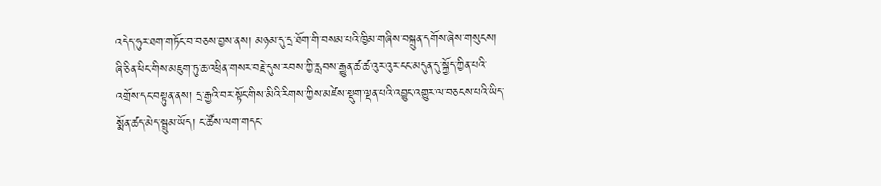འདེད་ཧུར་ཐག་གཏོང་བ་བཅས་བྱས་ནས། མཉམ་དུ་དྲ་ཐོག་གི་བསམ་པའི་ཁྱིམ་གཞིས་བསྐྲུན་དགོས་ཞེས་གསུངས།
ཞི་ཅིན་ཕིང་གིས་མཇུག་ཏུ་ཆ་འཕྲིན་གསར་བརྗེ་དུས་རབས་ཀྱི་རླབས་རྒྱུན་ཚ་ཚ་འུར་འུར་ངང་མདུན་དུ་སྐྱོད་ཀྱིན་པའི་འགྲོས་དང་བསྟུན་ནས། དྲ་རྒྱའི་བར་སྟོང་གིས་མིའི་རིགས་ཀྱིས་མཛེས་སྡུག་ལྡན་པའི་འབྱུང་འགྱུར་ལ་བཅངས་པའི་ཡིད་སྨོན་ཚད་མེད་སྦྲུམ་ཡོད། ང་ཚོས་ལག་གདང་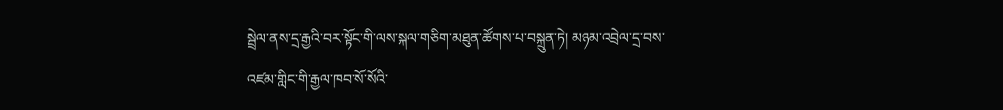སྦྲེལ་ནས་དྲ་རྒྱའི་བར་སྟོང་གི་ལས་སྐལ་གཅིག་མཐུན་ཚོགས་པ་བསྐྲུན་ཏེ། མཉམ་འབྲེལ་དྲ་བས་འཛམ་གླིང་གི་རྒྱལ་ཁབ་སོ་སོའི་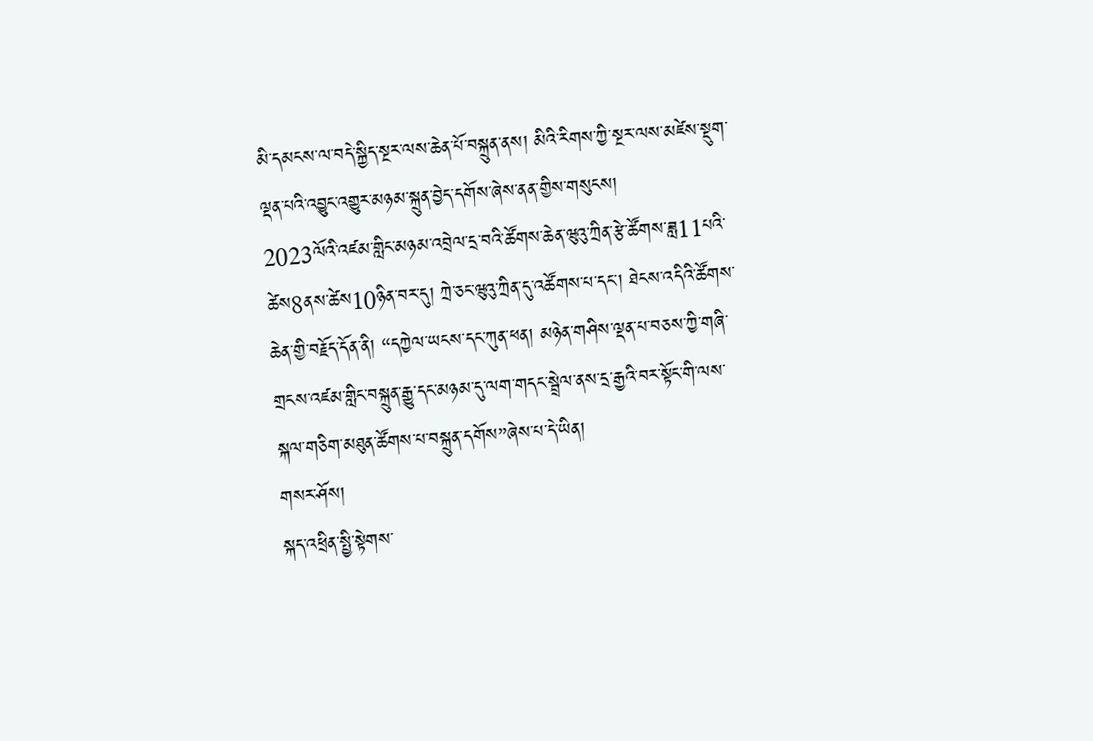མི་དམངས་ལ་བདེ་སྐྱིད་སྔར་ལས་ཆེན་པོ་བསྐྲུན་ནས། མིའི་རིགས་ཀྱི་སྔར་ལས་མཛེས་སྡུག་ལྡན་པའི་འབྱུང་འགྱུར་མཉམ་སྐྲུན་བྱེད་དགོས་ཞེས་ནན་གྱིས་གསུངས།
2023ལོའི་འཛམ་གླིང་མཉམ་འབྲེལ་དྲ་བའི་ཚོགས་ཆེན་ཝུའུ་ཀྲིན་རྩེ་ཚོགས་ཟླ11པའི་ཚེས8ནས་ཚེས10ཉིན་བར་དུ། ཀྲེ་ཅང་ཝུའུ་ཀྲིན་དུ་འཚོགས་པ་དང་། ཐེངས་འདིའི་ཚོགས་ཆེན་གྱི་བརྗོད་དོན་ནི། “དཀྱེལ་ཡངས་དང་ཀུན་ཕན། མཉེན་གཤིས་ལྡན་པ་བཅས་ཀྱི་གཞི་གྲངས་འཛམ་གླིང་བསྐྲུན་རྒྱུ་དང་མཉམ་དུ་ལག་གདང་སྦྲེལ་ནས་དྲ་རྒྱའི་བར་སྟོང་གི་ལས་སྐལ་གཅིག་མཐུན་ཚོགས་པ་བསྐྲུན་དགོས”ཞེས་པ་དེ་ཡིན།
གསར་ཤོས།
སྐད་འཕྲིན་སྤྱི་སྟེགས་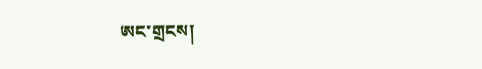ཨང་གྲངས།